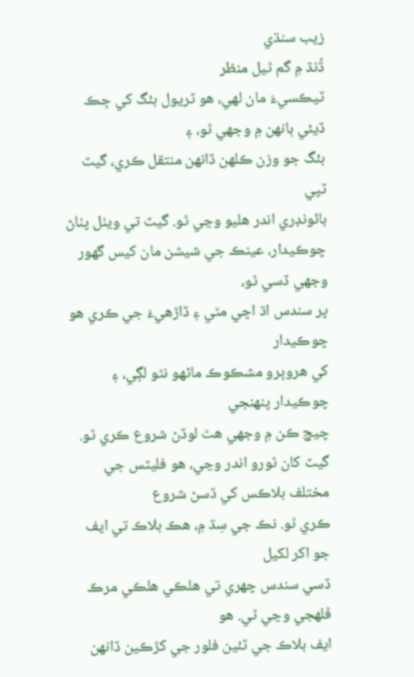زيب سنڌي
ڌُنڌ ۾ گم ٿيل منظر
ٽيڪسيءَ مان لهي، هو ٽريول بئگ کي ڇڪ ڏيئي ٻانهن ۾ وجهي ٿو، ۽
بئگ جو وزن ڪلهن ڏانهن منتقل ڪري، گيٽ ٽپي
بائونڊري اندر هليو وڃي ٿو. گيٽ تي ويٺل پٺاڻ
چوڪيدار، عينڪ جي شيشن مان کيس گهور وجهي ڏسي ٿو،
پر سندس اڌ اڇي مٿي ۽ ڏاڙهيءَ جي ڪري هو چوڪيدار
کي هروڀرو مشڪوڪ ماڻهو نٿو لڳي، ۽ چوڪيدار پنهنجي
چيچ ڪن ۾ وجهي هٿ لوڏڻ شروع ڪري ٿو.
گيٽ کان ٿورو اندر وڃي، هو فليٽس جي مختلف بلاڪس کي ڏسڻ شروع
ڪري ٿو. نڪ جي سِڌ ۾، هڪ بلاڪ تي ايف جو اکر لکيل
ڏسي سندس چهري تي هلڪي هلڪي مرڪ ڦلهجي وڃي ٿي. هو
ايف بلاڪ جي ٽئين فلور جي کڙڪين ڏانهن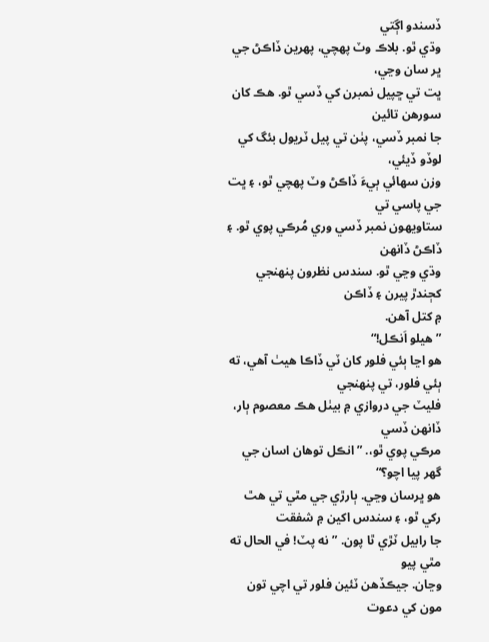ڏسندو اڳتي
وڌي ٿو. بلاڪ وٽ پهچي، پهرين ڏاڪڻ جي ڀر سان وڃي،
ڀت تي ڇپيل نمبرن کي ڏسي ٿو. هڪ کان سورهن تائين
جا نمبر ڏسي، پٺن تي پيل ٽريول بئگ کي لوڏو ڏيئي،
وزن سهائي ٻيءَ ڏاڪڻ وٽ پهچي ٿو، ۽ ڀت جي پاسي تي
ستاويهون نمبر ڏسي وري مُرڪي پوي ٿو. ۽ ڏاڪڻ ڏانهن
وڌي وڃي ٿو. سندس نظرون پنهنجي کڄندڙ پيرن ۽ ڏاڪن
۾ کتل آهن.
”هيلو اَنڪل!“
هو اڃا ٻئي فلور کان ٽي ڏاڪا هيٺ آهي، ته ٻئي فلور، تي پنهنجي
فليٽ جي دروازي ۾ بيٺل هڪ معصوم ٻار، ڏانهن ڏسي
مرڪي پوي ٿو،. ”انڪل توهان اسان جي گهر پيا اچو؟“
هو ڀرسان وڃي. ٻارڙي جي مٿي تي هٿ رکي ٿو، ۽ سندس اکين ۾ شفقت
جا رابيل ٽڙي ٿا پون. ”نه پٽ! في الحال ته مٿي پيو
وڃان. جيڪڏهن ٽئين فلور تي اچي تون مون کي دعوت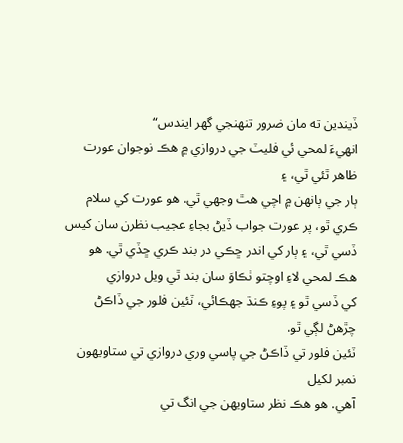ڏيندين ته مان ضرور تنهنجي گهر ايندس“
انهيءَ لمحي ئي فليٽ جي دروازي ۾ هڪ نوجوان عورت ظاهر ٿئي ٿي، ۽
ٻار جي ٻانهن ۾ اچي هٿ وجهي ٿي. هو عورت کي سلام
ڪري ٿو، پر عورت جواب ڏيڻ بجاءِ عجيب نظرن سان کيس
ڏسي ٿي، ۽ ٻار کي اندر ڇڪي در بند ڪري ڇڏي ٿي. هو
هڪ لمحي لاءِ اوچتو ٺڪاوَ سان بند ٿي ويل دروازي
کي ڏسي ٿو ۽ پوءِ ڪنڌ جهڪائي، ٽئين فلور جي ڏاڪڻ
چڙهڻ لڳي ٿو.
ٽئين فلور تي ڏاڪڻ جي پاسي وري دروازي تي ستاويهون نمبر لکيل
آهي. هو هڪ نظر ستاويهن جي انگ تي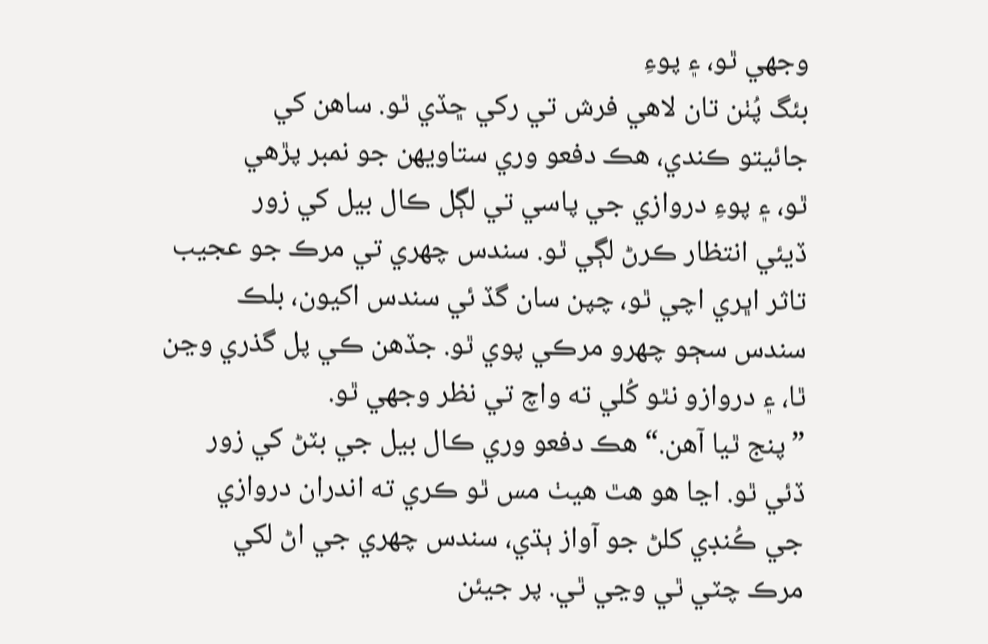وجهي ٿو، ۽ پوءِ
بئگ پُٺن تان لاهي فرش تي رکي ڇڏي ٿو. ساهن کي
جائيتو ڪندي، هڪ دفعو وري ستاويهن جو نمبر پڙهي
ٿو، ۽ پوءِ دروازي جي پاسي تي لڳل ڪال بيل کي زور
ڏيئي انتظار ڪرڻ لڳي ٿو. سندس چهري تي مرڪ جو عجيب
تاثر اڀري اچي ٿو، چپن سان گڏ ئي سندس اکيون، بلڪ
سندس سڄو چهرو مرڪي پوي ٿو. جڏهن ڪي پل گذري وڃن
ٿا، ۽ دروازو نٿو کُلي ته واچ تي نظر وجهي ٿو.
”پنج ٿيا آهن.“ هڪ دفعو وري ڪال بيل جي بٽڻ کي زور
ڏئي ٿو. اڃا هو هٿ هيٺ مس ٿو ڪري ته اندران دروازي
جي ڪُنڊي کلڻ جو آواز ٻڌي، سندس چهري جي اڻ لکي
مرڪ چٽي ٿي وڃي ٿي. پر جيئن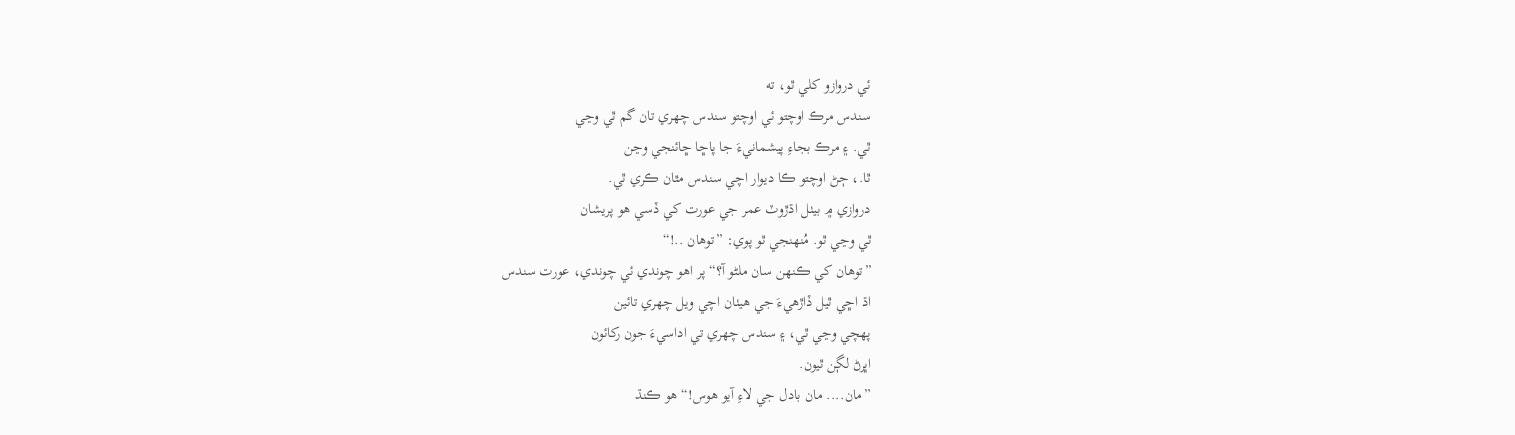ئي دروازو کلي ٿو، ته
سندس مرڪ اوچتو ئي اوچتو سندس چهري تان گم ٿي وڃي
ٿي. ۽ مرڪ بجاءِ پيشمانيءَ جا پاڇا ڇائنجي وڃن
ٿا.، ڄڻ اوچتو ڪا ديوار اچي سندس مٿان ڪري ٿي.
دروازي ۾ بيٺل اڌڙوٽ عمر جي عورت کي ڏسي هو پريشان
ٿي وڃي ٿو. مُنهنجي ٿو پوي: ”توهان ..!“
”توهان کي ڪنهن سان ملڻو آ؟“ پر اهو چوندي ئي چوندي، عورت سندس
اڌ اڇي ٿيل ڏاڙهيءَ جي هيٺان اچي ويل چهري تائين
پهچي وڃي ٿي، ۽ سندس چهري تي اداسيءَ جون رکائون
اڀرڻ لڳن ٿيون.
”مان.... مان بادل جي لاءِ آيو هوس!“ هو ڪنڌ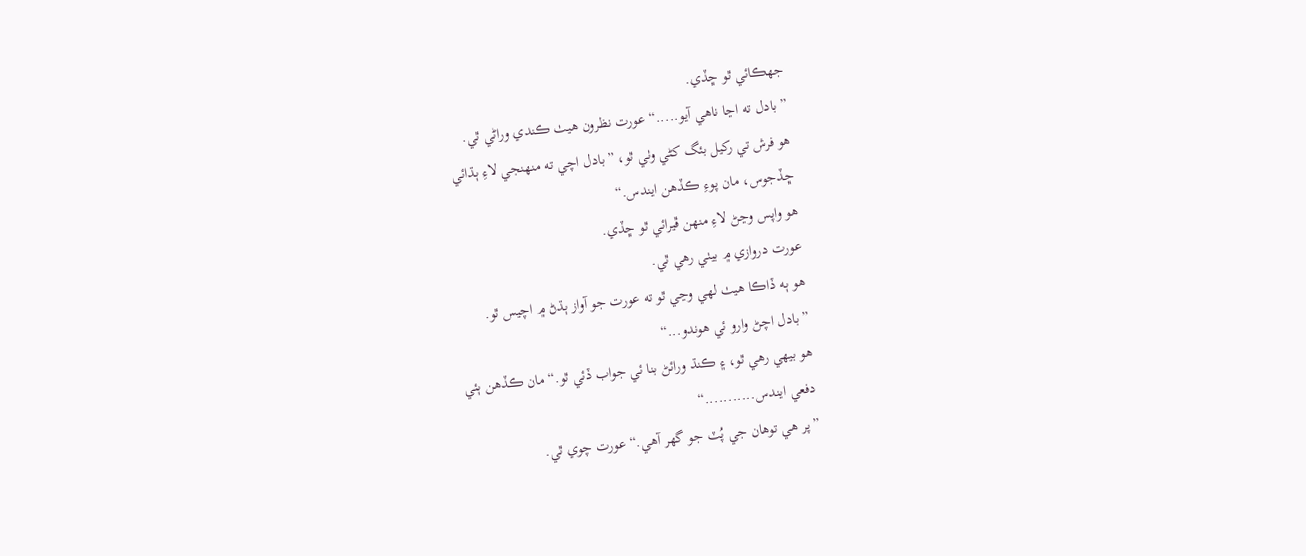جهڪائي ٿو ڇڏي.
”بادل ته اڃا ناهي آيو.....“ عورت نظرون هيٺ ڪندي وراڻي ٿي.
هو فرش تي رکيل بئگ کڻي وٺي ٿو، ”بادل اچي ته منهنجي لاءِ ٻڌائي
ڇڏجوس، مان پوءِ ڪڏهن ايندس.“
هو واپس وڃڻ لاءِ منهن ڦيرائي ٿو ڇڏي.
عورت دروازي ۾ بيٺي رهي ٿي.
هو ٻه ڏاڪا هيٺ لهي وڃي ٿو ته عورت جو آواز ٻڌڻ ۾ اچيس ٿو.
”بادل اچڻ وارو ئي هوندو...“
هو بيهي رهي ٿو، ۽ ڪنڌ ورائڻ بنا ئي جواب ڏئي ٿو.“ مان ڪڏهن ٻئي
دفعي ايندس...........“
”پر هي توهان جي پُٽ جو گهر آهي.“ عورت چوي ٿي.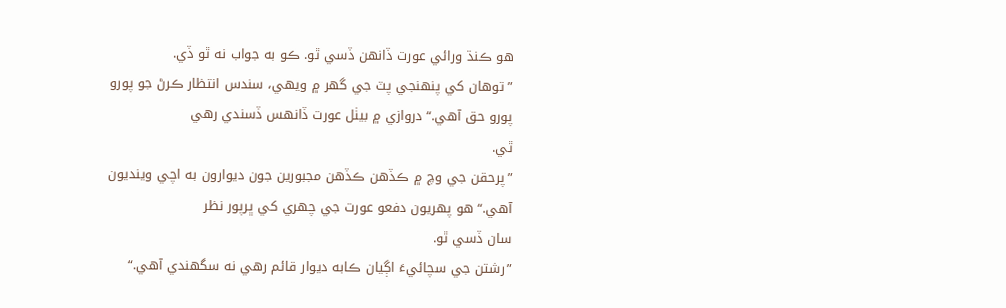هو ڪنڌ ورائي عورت ڏانهن ڏسي ٿو. ڪو به جواب نه ٿو ڏي.
”توهان کي پنهنجي پٽ جي گهر ۾ ويهي، سندس انتظار ڪرڻ جو پورو
پورو حق آهي.“ دروازي ۾ بيٺل عورت ڏانهس ڏسندي رهي
ٿي.
”پرحقن جي وچ ۾ ڪڏهن ڪڏهن مجبورين جون ديوارون به اچي وينديون
آهي.“ هو پهريون دفعو عورت جي چهري کي ڀرپور نظر
سان ڏسي ٿو.
”رشتن جي سچائيءَ اڳيان ڪابه ديوار قائم رهي نه سگهندي آهي.“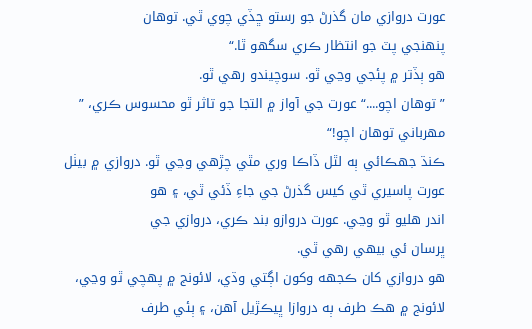عورت دروازي مان گذرڻ جو رستو ڇڏي چوي ٿي. توهان
پنهنجي پٽ جو انتظار ڪري سگهو ٿا.“
هو ٻڏتر ۾ پئجي وڃي ٿو. سوچيندو رهي ٿو.
”توهان اچو....“ عورت جي آواز ۾ التجا جو تاثر ٿو محسوس ڪري، ”
مهرباني توهان اچو!“
ڪنڌ جهڪائي ٻه لٿل ڏاڪا وري مٿي چڙهي وڃي ٿو. دروازي ۾ بيٺل
عورت پاسيري ٿي کيس گذرڻ جي جاءِ ڏئي ٿي، ۽ هو
اندر هليو ٿو وڃي. عورت دروازو بند ڪري، دروازي جي
ڀرسان ئي بيهي رهي ٿي.
هو دروازي کان ڪجهه وکون اڳتي وڌي، لائونج ۾ پهچي ٿو وڃي،
لائونج ۾ هڪ طرف ٻه دروازا ڀيڪڙيل آهن، ۽ ٻئي طرف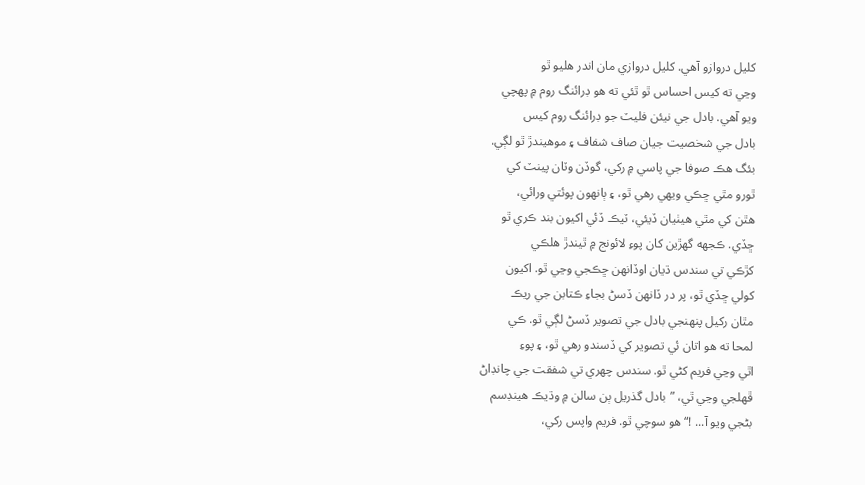کليل دروازو آهي. کليل دروازي مان اندر هليو ٿو
وڃي ته کيس احساس ٿو ٿئي ته هو ڊرائنگ روم ۾ پهچي
ويو آهي. بادل جي نيئن فليٽ جو ڊرائنگ روم کيس
بادل جي شخصيت جيان صاف شفاف ۽ موهيندڙ ٿو لڳي.
بئگ هڪ صوفا جي پاسي ۾ رکي، گوڏن وٽان پينٽ کي
ٿورو مٿي ڇڪي ويهي رهي ٿو، ۽ ٻانهون پوئتي ورائي،
هٿن کي مٿي هيٺيان ڏيئي، ٽيڪ ڏئي اکيون بند ڪري ٿو
ڇڏي. ڪجهه گهڙين کان پوءِ لائونج ۾ ٿيندڙ هلڪي
کڙڪي تي سندس ڌيان اوڏانهن ڇڪجي وڃي ٿو. اکيون
کولي ڇڏي ٿو، پر در ڏانهن ڏسڻ بجاءِ ڪتابن جي ريڪ
مٿان رکيل پنهنجي بادل جي تصوير ڏسڻ لڳي ٿو. ڪي
لمحا ته هو اتان ئي تصوير کي ڏسندو رهي ٿو، ۽ پوءِ
اٿي وڃي فريم کڻي ٿو. سندس چهري تي شفقت جي چانڊاڻ
ڦهلجي وڃي ٿي، ”بادل گذريل ٻن سالن ۾ وڌيڪ هينڊسم
بڻجي ويو آ... !“ هو سوچي ٿو. فريم واپس رکي،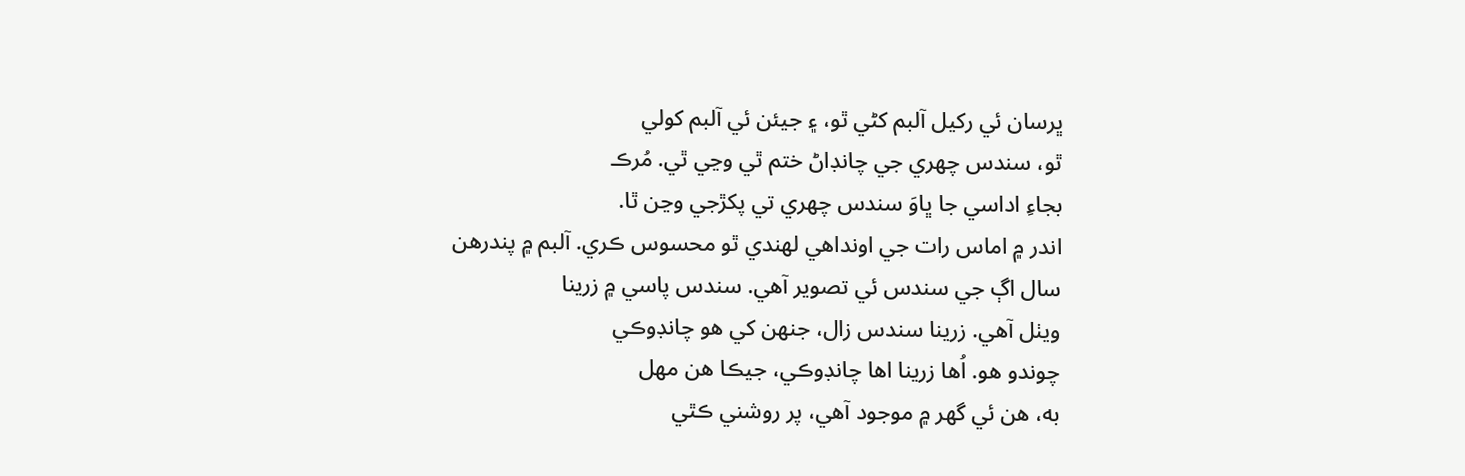ڀرسان ئي رکيل آلبم کڻي ٿو، ۽ جيئن ئي آلبم کولي
ٿو، سندس چهري جي چانڊاڻ ختم ٿي وڃي ٿي. مُرڪ
بجاءِ اداسي جا ڀاوَ سندس چهري تي پکڙجي وڃن ٿا.
اندر ۾ اماس رات جي اونداهي لهندي ٿو محسوس ڪري. آلبم ۾ پندرهن
سال اڳ جي سندس ئي تصوير آهي. سندس پاسي ۾ زرينا
ويٺل آهي. زرينا سندس زال، جنهن کي هو چانڊوڪي
چوندو هو. اُها زرينا اها چانڊوڪي، جيڪا هن مهل
به، هن ئي گهر ۾ موجود آهي، پر روشني ڪٿي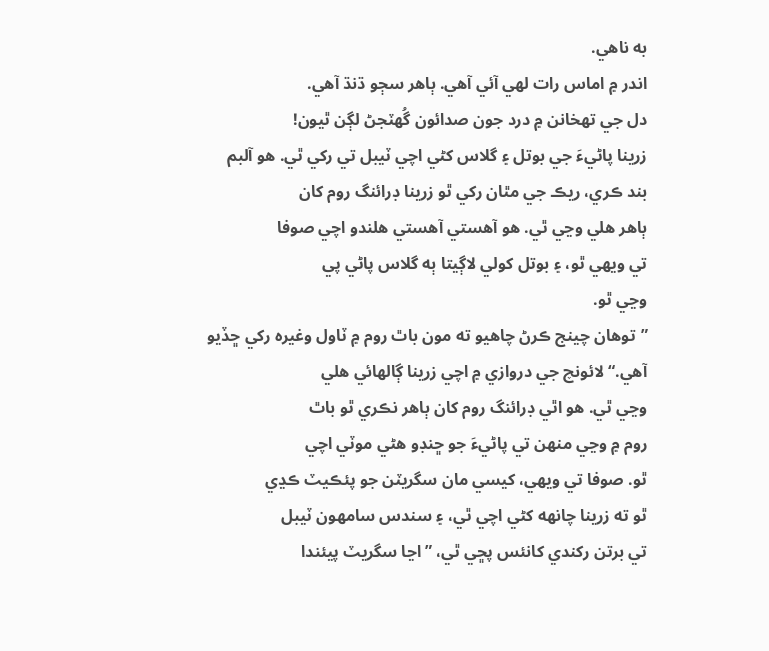به ناهي.
اندر ۾ اماس رات لهي آئي آهي. ٻاهر سڄو ڌنڌ آهي.
دل جي تهخانن ۾ درد جون صدائون گُهٽجڻ لڳن ٿيون!
زرينا پاڻيءَ جي بوتل ۽ گلاس کڻي اچي ٽيبل تي رکي ٿي. هو آلبم
بند ڪري، ريڪ جي مٿان رکي ٿو زرينا ڊرائنگ روم کان
ٻاهر هلي وڃي ٿي. هو آهستي آهستي هلندو اچي صوفا
تي ويهي ٿو، ۽ بوتل کولي لاڳيتا ٻه گلاس پاڻي پي
وڃي ٿو.
”توهان چينج ڪرڻ چاهيو ته مون باٿ روم ۾ ٽاول وغيره رکي ڇڏيو
آهي.“ لائونچ جي دروازي ۾ اچي زرينا ڳالهائي هلي
وڃي ٿي. هو اٿي ڊرائنگ روم کان ٻاهر نڪري ٿو باٿ
روم ۾ وڃي منهن تي پاڻيءَ جو ڇنڊو هڻي موٽي اچي
ٿو. صوفا تي ويهي، کيسي مان سگريٽن جو پئڪيٽ ڪڍي
ٿو ته زرينا چانهه کڻي اچي ٿي، ۽ سندس سامهون ٽيبل
تي برتن رکندي کانئس پڇي ٿي، ”اڃا سگريٽ پيئندا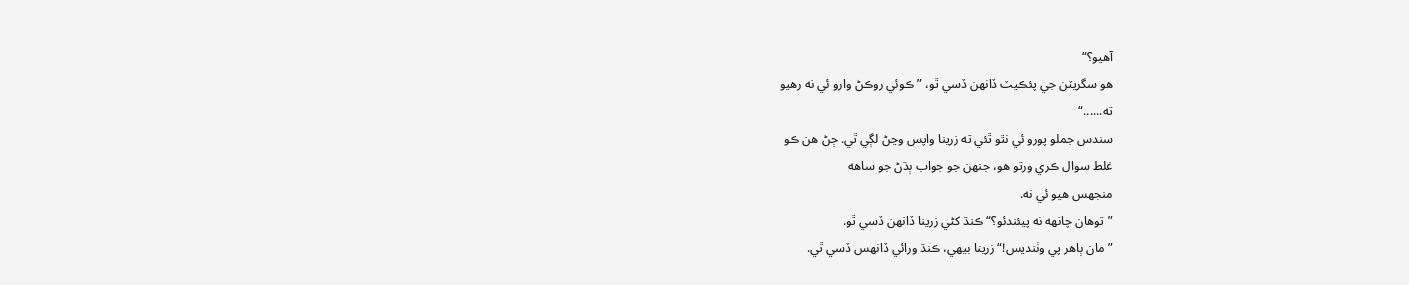آهيو؟“
هو سگريٽن جي پئڪيٽ ڏانهن ڏسي ٿو، ”ڪوئي روڪڻ وارو ئي نه رهيو
ته......“
سندس جملو پورو ئي نٿو ٿئي ته زرينا واپس وڃڻ لڳي ٿي. ڄڻ هن ڪو
غلط سوال ڪري ورتو هو، جنهن جو جواب ٻڌڻ جو ساهه
منجهس هيو ئي نه.
”توهان چانهه نه پيئندئو؟“ ڪنڌ کڻي زرينا ڏانهن ڏسي ٿو.
”مان ٻاهر پي وٺنديس!“ زرينا بيهي، ڪنڌ ورائي ڏانهس ڏسي ٿي.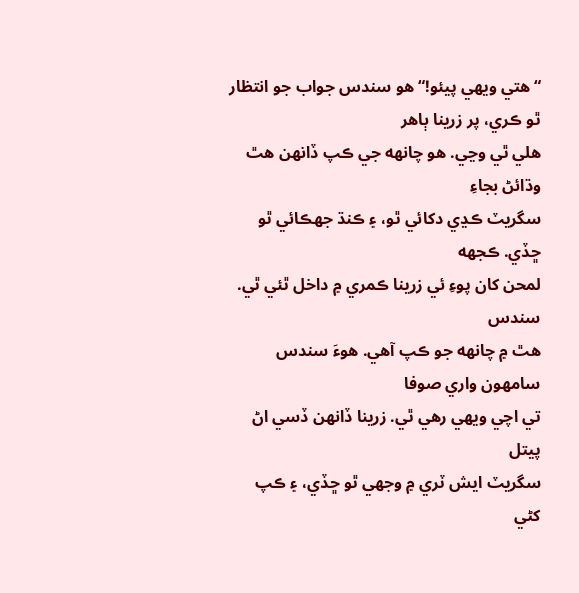“هتي ويهي پيئو!“ هو سندس جواب جو انتظار ٿو ڪري، پر زرينا ٻاهر
هلي ٿي وڃي. هو چانهه جي ڪپ ڏانهن هٿ وڌائڻ بجاءِ
سگريٽ ڪڍي دکائي ٿو، ۽ ڪنڌ جهڪائي ٿو ڇڏي. ڪجهه
لمحن کان پوءِ ئي زرينا ڪمري ۾ داخل ٿئي ٿي. سندس
هٿ ۾ چانهه جو ڪپ آهي. هوءَ سندس سامهون واري صوفا
تي اچي ويهي رهي ٿي. زرينا ڏانهن ڏسي اڻ پيتل
سگريٽ ايش ٽري ۾ وجهي ٿو ڇڏي، ۽ ڪپ کڻي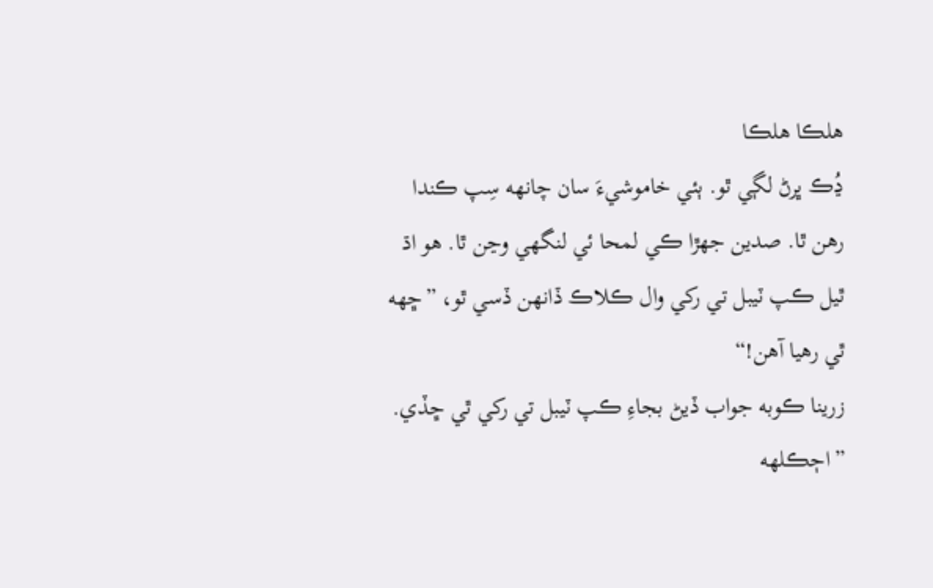هلڪا هلڪا
ڍُڪ ڀرڻ لڳي ٿو. ٻئي خاموشيءَ سان چانهه سِپ ڪندا
رهن ٿا. صدين جهڙا ڪي لمحا ئي لنگهي وڃن ٿا. هو اڌ
ٿيل ڪپ ٽيبل تي رکي وال ڪلاڪ ڏانهن ڏسي ٿو، ”ڇهه
ٿي رهيا آهن!“
زرينا ڪوبه جواب ڏيڻ بجاءِ ڪپ ٽيبل تي رکي ٿي ڇڏي.
”اڄڪلهه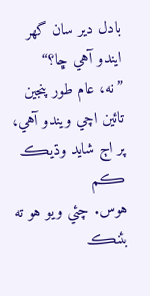بادل دير سان گهر ايندو آهي ڇا؟“
”نه، عام طور پنجين تائين اچي ويندو آهي، پر اڄ شايد وڌيڪ ڪم
هوس. چئي ويو هو ته بئنڪ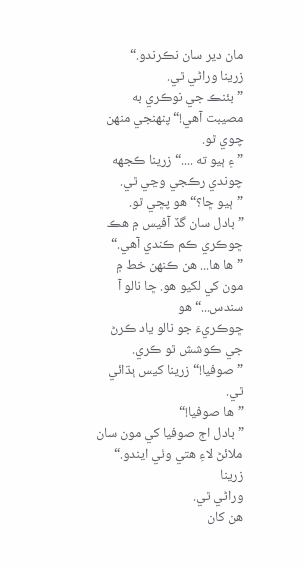مان دير سان نڪرندو.“
زرينا وراڻي ٿي.
”بئنڪ جي نوڪري به مصيبت آهي!“ پنهنجي منهن چوي ٿو.
” ۽ ٻيو ته ....“ زرينا ڪجهه چوندي رڪجي وڃي ٿي.
”ٻيو ڇا؟“ هو پڇي ٿو.
”بادل سان گڏ آفيس ۾ هڪ ڇوڪري ڪم ڪندي آهي.“
”ها ها... هن ڪنهن خط ۾ مون کي لکيو هو. ڇا نالو آ سندس...“ هو
ڇوڪريءَ جو نالو ياد ڪرڻ جي ڪوشش ٿو ڪري.
”صوفيا!“ زرينا کيس ٻڌائي ٿي.
”ها صوفيا!“
”بادل اڄ صوفيا کي مون سان ملائڻ لاءِ هتي وٺي ايندو.“ زرينا
وراڻي ٿي.
هن کان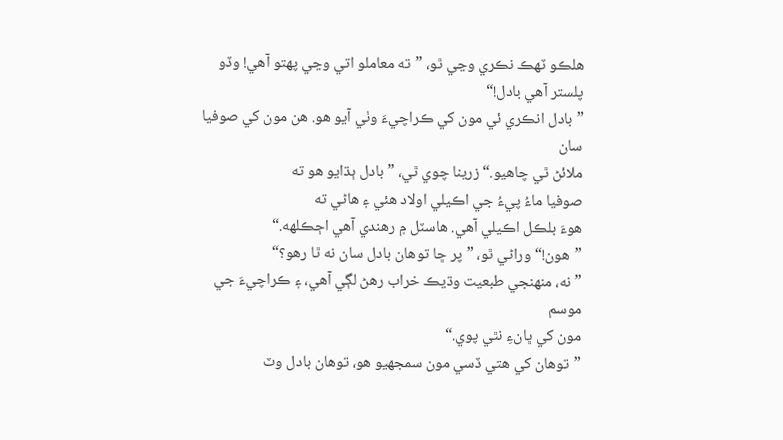هلڪو ٽهڪ نڪري وڃي ٿو، ”ته معاملو اتي وڃي پهتو آهي! وڏو
پلستر آهي بادل!“
”بادل انڪري ئي مون کي ڪراچيءَ وٺي آيو هو. هن مون کي صوفيا سان
ملائڻ ٿي چاهيو.“ زرينا چوي ٿي، ”بادل ٻڌايو هو ته
صوفيا ماءُ پيءُ جي اڪيلي اولاد هئي ۽ هاڻي ته
هوءَ بلڪل اڪيلي آهي. هاسٽل ۾ رهندي آهي اڄڪلهه.“
”هون!“ وراڻي ٿو، ”پر ڇا توهان بادل سان نه ٿا رهو؟“
”نه، منهنجي طبعيت وڌيڪ خراب رهڻ لڳي آهي، ۽ ڪراچيءَ جي موسم
مون کي ڀانءِ نٿي پوي.“
”توهان کي هتي ڏسي مون سمجهيو هو، توهان بادل وٽ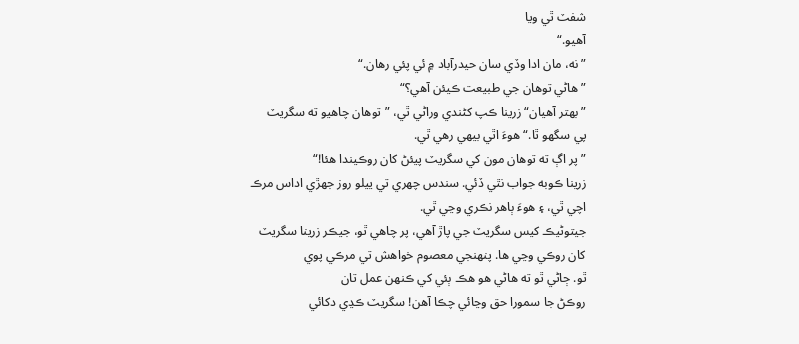شفٽ ٿي ويا
آهيو.“
”نه، مان ادا وڏي سان حيدرآباد ۾ ئي پئي رهان.“
”هاڻي توهان جي طبيعت ڪيئن آهي؟“
”بهتر آهيان“ زرينا ڪپ کڻندي وراڻي ٿي، ”توهان چاهيو ته سگريٽ
پي سگهو ٿا.“ هوءَ اٿي بيهي رهي ٿي.
”پر اڳ ته توهان مون کي سگريٽ پيئڻ کان روڪيندا هئا!“
زرينا ڪوبه جواب نٿي ڏئي. سندس چهري تي ييلو روز جهڙي اداس مرڪ
اچي ٿي، ۽ هوءَ ٻاهر نڪري وڃي ٿي.
جيتوڻيڪ کيس سگريٽ جي پاڙ آهي، پر چاهي ٿو، جيڪر زرينا سگريٽ
کان روڪي وڃي ها. پنهنجي معصوم خواهش تي مرڪي پوي
ٿو. ڄاڻي ٿو ته هاڻي هو هڪ ٻئي کي ڪنهن عمل تان
روڪڻ جا سمورا حق وڃائي چڪا آهن! سگريٽ ڪڍي دکائي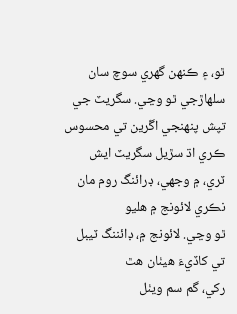ٿو، ۽ ڪنهن گهري سوچ سان سلهاڙجي ٿو وڃي. سگريٽ جي
تپش پنهنجي اڱرين تي محسوس ڪري اڌ سڙيل سگريٽ ايش
ٽري، ۾ وجهي، ڊرائنگ روم مان نڪري لائونج ۾ هليو
ٿو وڃي. لائونج ۾، ڊائننگ ٽيبل تي کاڏيءَ هيٺان هٿ
رکي، گم سم ويٺل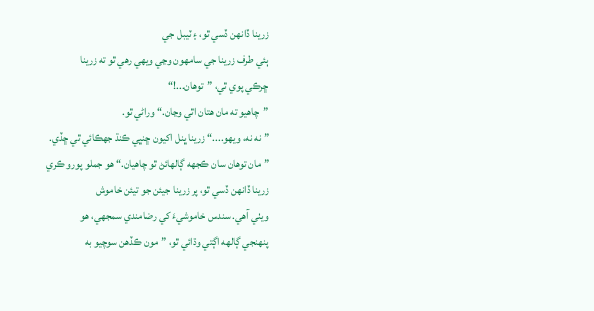زرينا ڏانهن ڏسي ٿو، ۽ ٽيبل جي
ٻئي طرف زرينا جي سامهون وڃي ويهي رهي ٿو ته زرينا
ڇرڪي پوي ٿي، ”توهان...!“
”چاهيو ته مان هتان اٿي وڃان.“ وراڻي ٿو.
”نه نه، ويهو....“ زرينا ڀنل اکيون ڇنڀي ڪنڌ جهڪائي ٿي ڇڏي.
”مان توهان سان ڪجهه ڳالهائڻ ٿو چاهيان.“ هو جملو پورو ڪري
زرينا ڏانهن ڏسي ٿو، پر زرينا جيئن جو تيئن خاموش
ويٺي آهي. سندس خاموشيءَ کي رضامندي سمجهي، هو
پنهنجي ڳالهه اڳتي وڌائي ٿو، ”مون ڪڏهن سوچيو به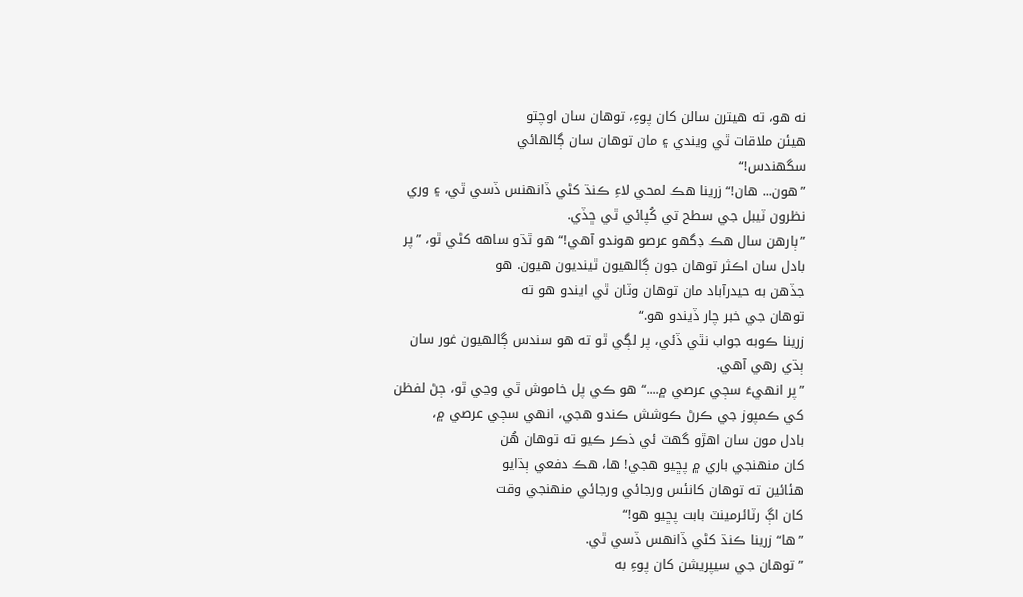نه هو، ته هيترن سالن کان پوءِ، توهان سان اوچتو
هيئن ملاقات ٿي ويندي ۽ مان توهان سان ڳالهائي
سگهندس!“
”هون... هان!“ زرينا هڪ لمحي لاءِ ڪنڌ کڻي ڏانهنس ڏسي ٿي، ۽ وري
نظرون ٽيبل جي سطح تي کُپائي ٿي ڇڏي.
”ٻارهن سال هڪ ڊگهو عرصو هوندو آهي!“ هو ٿڌو ساهه کڻي ٿو، ”پر
بادل سان اڪثر توهان جون ڳالهيون ٿينديون هيون. هو
جڏهن به حيدرآباد مان توهان وٽان ٿي ايندو هو ته
توهان جي خبر چار ڏيندو هو.“
زرينا ڪوبه جواب نٿي ڏئي، پر لڳي ٿو ته هو سندس ڳالهيون غور سان
ٻڌي رهي آهي.
”پر انهيءَ سڄي عرصي ۾....“ هو ڪي پل خاموش ٿي وڃي ٿو، ڄڻ لفظن
کي ڪمپوز جي ڪرڻ ڪوشش ڪندو هجي، انهي سڄي عرصي ۾،
بادل مون سان اهڙو گهٽ ئي ذڪر ڪيو ته توهان هُن
کان منهنجي باري ۾ پڇيو هجي! ها، هڪ دفعي ٻڌايو
هئائين ته توهان کانئس ورجائي ورجائي منهنجي وقت
کان اڳ رٽائرمينٽ بابت پڇيو هو!“
”ها“ زرينا ڪنڌ کڻي ڏانهس ڏسي ٿي.
”توهان جي سيپريشن کان پوءِ به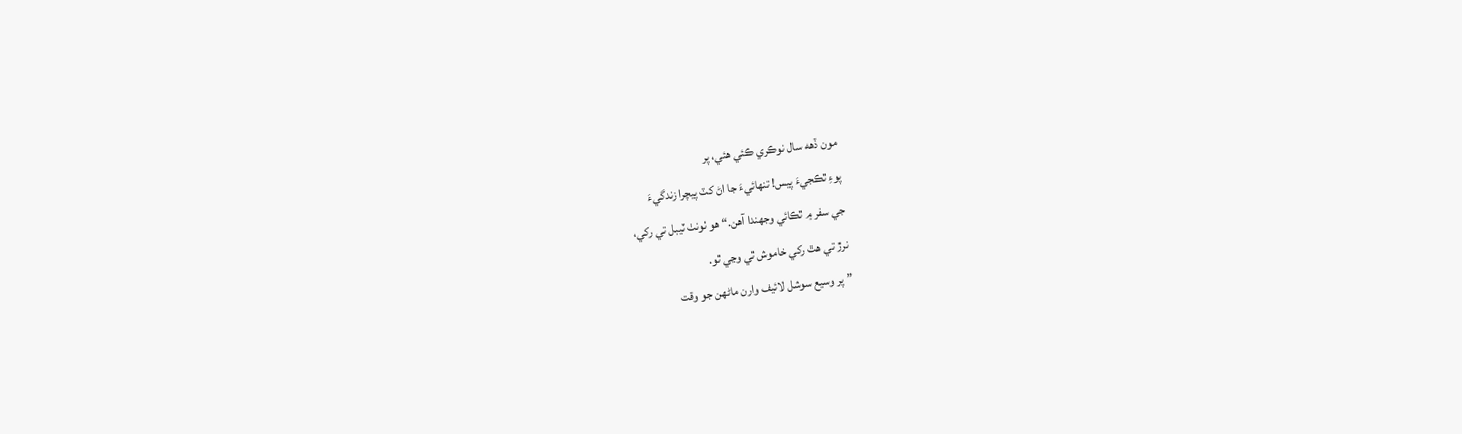مون ڏهه سال نوڪري ڪئي هئي، پر
پوءِ ٿڪجيءَ پيس! تنهائيءَ جا اڻ کٽ پيچرا زندگيءَ
جي سفر ۾ ٿڪائي وجهندا آهن.“ هو ٺونٺ ٽيبل تي رکي،
نرڙ تي هٿ رکي خاموش ٿي وڃي ٿو.
”پر وسيع سوشل لائيف وارن ماڻهن جو وقت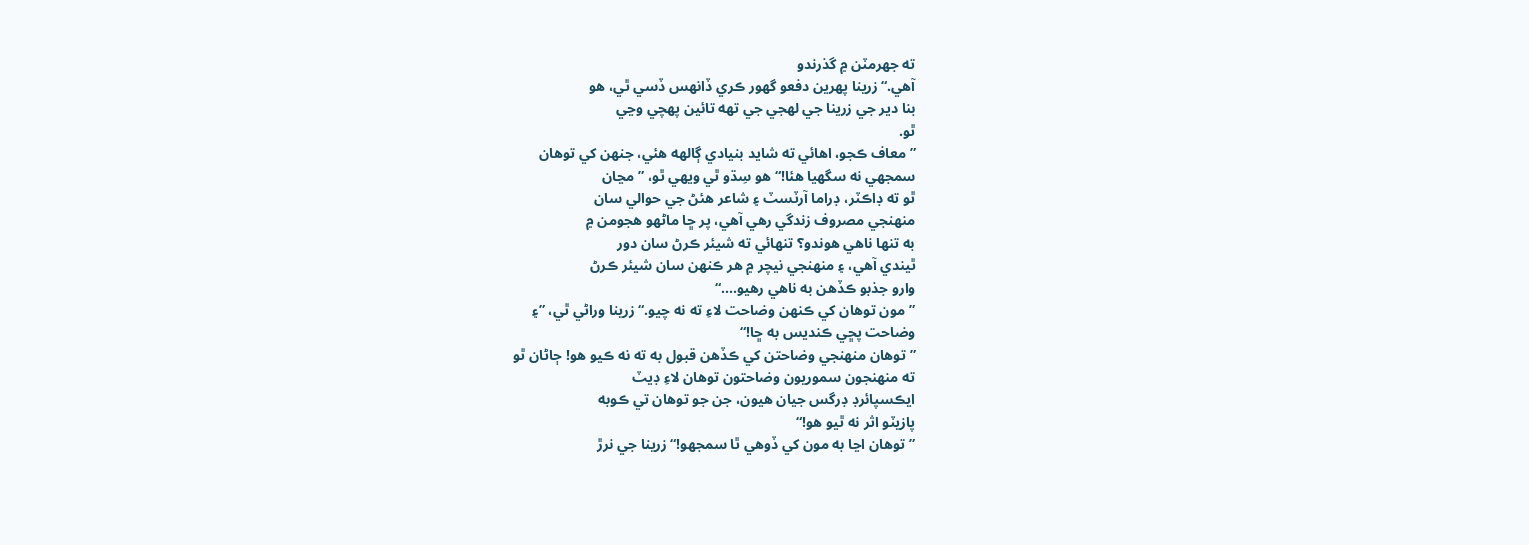ته جهرمٽن ۾ گذرندو
آهي.“ زرينا پهرين دفعو گهور ڪري ڏانهس ڏسي ٿي، هو
بنا دير جي زرينا جي لهجي جي تهه تائين پهچي وڃي
ٿو.
”معاف ڪجو، اهائي ته شايد بنيادي ڳالهه هئي، جنهن کي توهان
سمجهي نه سگهيا هئا!“ هو سِڌو ٿي ويهي ٿو، ”مڃان
ٿو ته ڊاڪٽر، ڊراما آرٽسٽ ۽ شاعر هئڻ جي حوالي سان
منهنجي مصروف زندگي رهي آهي، پر ڇا ماڻهو هجومن ۾
به تنها ناهي هوندو؟ تنهائي ته شيئر ڪرڻ سان دور
ٿيندي آهي، ۽ منهنجي نيچر ۾ هر ڪنهن سان شيئر ڪرڻ
وارو جذبو ڪڏهن به ناهي رهيو....“
”مون توهان کي ڪنهن وضاحت لاءِ ته نه چيو.“ زرينا وراڻي ٿي، ”۽
وضاحت پڇي ڪنديس به ڇا!“
”توهان منهنجي وضاحتن کي ڪڏهن قبول به ته نه ڪيو هو! ڄاڻان ٿو
ته منهنجون سموريون وضاحتون توهان لاءِ ڊيٽ
ايڪسپائرڊ ڊرگس جيان هيون، جن جو توهان تي ڪوبه
پازيٽو اثر نه ٿيو هو!“
”توهان اڃا به مون کي ڏوهي ٿا سمجهو!“ زرينا جي نرڙ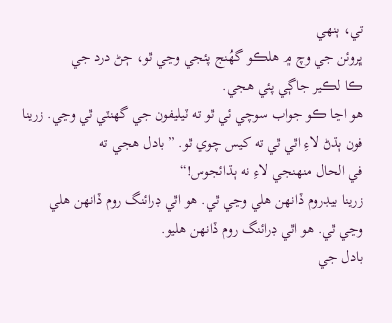تي، ٻنهي
ڀروئن جي وچ ۾ هلڪو گهُنج پئجي وڃي ٿو، ڄڻ درد جي
ڪا لڪير جاڳي پئي هجي.
هو اڃا ڪو جواب سوچي ئي ٿو ته ٽيليفون جي گهنٽي ٿي وڃي. زرينا
فون ٻڌڻ لاءِ اٿي ٿي ته کيس چوي ٿو. ”بادل هجي ته
في الحال منهنجي لاءِ نه ٻڌائجوس!“
زرينا بيڊروم ڏانهن هلي وڃي ٿي. هو اٿي ڊرائنگ روم ڏانهن هلي
وڃي ٿي. هو اٿي ڊرائنگ روم ڏانهن هليو.
بادل جي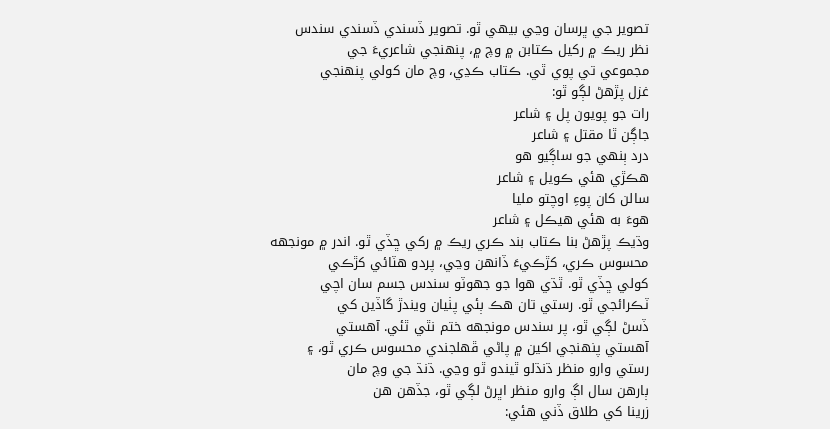تصوير جي ڀرسان وڃي بيهي ٿو. تصوير ڏسندي ڏسندي سندس
نظر ريڪ ۾ رکيل ڪتابن ۾ وچ ۾، پنهنجي شاعريءَ جي
مجموعي تي پوي ٿي. ڪتاب ڪڍي، وچ مان کولي پنهنجي
غزل پڙهڻ لڳو ٿو:
رات جو پويون پل ۽ شاعر
جاڳن ٿا مقتل ۽ شاعر
درد ٻنهي جو ساڳيو هو
هڪڙي هئي ڪويل ۽ شاعر
سالن کان پوءِ اوچتو مليا
هوءَ به هئي هيڪل ۽ شاعر
وڌيڪ پڙهڻ بنا ڪتاب بند ڪري ريڪ ۾ رکي ڇڏي ٿو. اندر ۾ مونجهه
محسوس ڪري، کڙڪيءَ ڏانهن وڃي، پردو هٽائي کڙڪي
کولي ڇڏي ٿو. ٿڌي هوا جو جهوٽو سندس جسم سان اچي
ٽڪرائجي ٿو. رستي تان هڪ ٻئي پٺيان ويندڙ گاڏين کي
ڏسڻ لڳي ٿو، پر سندس مونجهه ختم نٿي ٿئي. آهستي
آهستي پنهنجي اکين ۾ پاڻي ڦهلجندي محسوس ڪري ٿو، ۽
رستي وارو منظر ڌنڌلو ٿيندو ٿو وڃي. ڌنڌ جي وچ مان
ٻارهن سال اڳ وارو منظر اڀرڻ لڳي ٿو، جڏهن هن
زرينا کي طلاق ڏني هئي: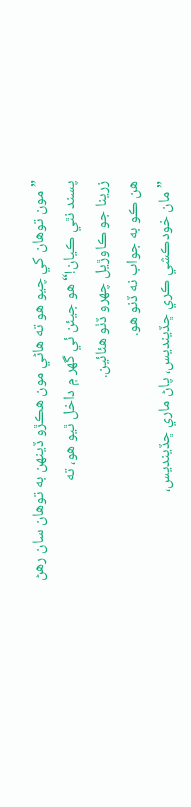”مون توهان کي چيو هو ته هاڻي مون هڪڙو ڏينهن به توهان سان رهڻ
پسند نٿي ڪيان!“ هو جيئن ئي گهر ۾ داخل ٿيو هو، ته
زرينا جو ڪاوڙيل چهرو ڏٺو هئائين.
هن ڪو به جواب نه ڏنو هو.
”مان خودڪشي ڪري ڇڏينديس، پاڻ ماري ڇڏينديس،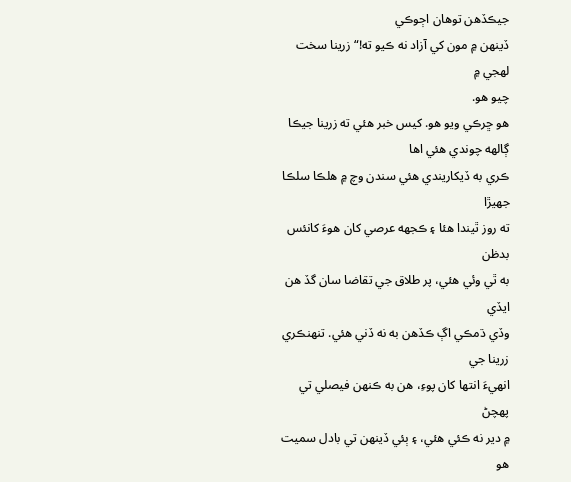جيڪڏهن توهان اڄوڪي
ڏينهن ۾ مون کي آزاد نه ڪيو ته!“ زرينا سخت لهجي ۾
چيو هو.
هو ڇرڪي ويو هو. کيس خبر هئي ته زرينا جيڪا ڳالهه چوندي هئي اها
ڪري به ڏيکاريندي هئي سندن وچ ۾ هلڪا سلڪا جهيڙا
ته روز ٿيندا هئا ۽ ڪجهه عرصي کان هوءَ کانئس بدظن
به ٿي وئي هئي، پر طلاق جي تقاضا سان گڏ هن ايڏي
وڏي ڌمڪي اڳ ڪڏهن به نه ڏني هئي. تنهنڪري زرينا جي
انهيءَ انتها کان پوءِ، هن به ڪنهن فيصلي تي پهچڻ
۾ دير نه ڪئي هئي، ۽ ٻئي ڏينهن تي بادل سميت هو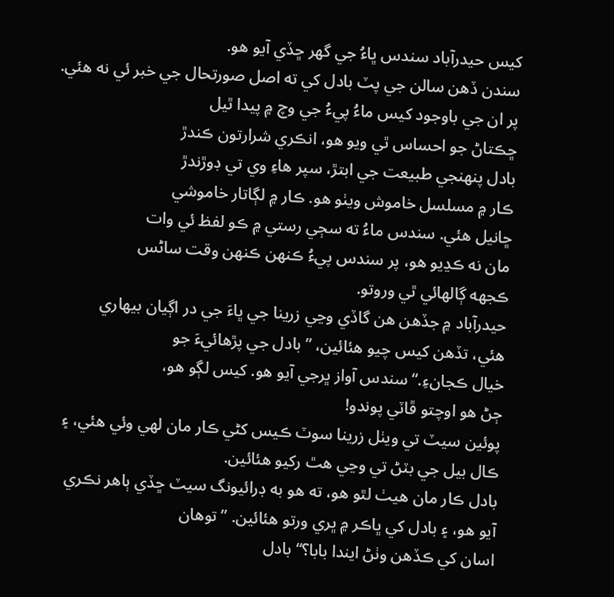کيس حيدرآباد سندس ڀاءُ جي گهر ڇڏي آيو هو.
سندن ڏهن سالن جي پٽ بادل کي ته اصل صورتحال جي خبر ئي نه هئي.
پر ان جي باوجود کيس ماءُ پيءُ جي وچ ۾ پيدا ٿيل
ڇڪتاڻ جو احساس ٿي ويو هو، انڪري شرارتون ڪندڙ
بادل پنهنجي طبيعت جي ابتڙ، سپر هاءِ وي تي ڊوڙندڙ
ڪار ۾ مسلسل خاموش ويٺو هو. ڪار ۾ لڳاتار خاموشي
ڇانيل هئي. سندس ماءُ ته سڄي رستي ۾ ڪو لفظ ئي وات
مان نه ڪڍيو هو، پر سندس پيءُ ڪنهن ڪنهن وقت ساڻس
ڪجهه ڳالهائي ٿي وروتو.
حيدرآباد ۾ جڏهن هن گاڏي وڃي زرينا جي ڀاءَ جي در اڳيان بيهاري
هئي، تڏهن کيس چيو هئائين، ”بادل جي پڙهائيءَ جو
خيال ڪجانءِ.“ سندس آواز ڀرجي آيو هو. کيس لڳو هو،
ڄڻ هو اوچتو ڦاٽي پوندو!
پوئين سيٽ تي ويٺل زرينا سوٽ ڪيس کڻي ڪار مان لهي وئي هئي، ۽
ڪال بيل جي بٽڻ تي وڃي هٿ رکيو هئائين.
بادل ڪار مان هيٺ لٿو هو، ته هو به ڊرائيونگ سيٽ ڇڏي ٻاهر نڪري
آيو هو، ۽ بادل کي ڀاڪر ۾ ڀري ورتو هئائين. ”توهان
اسان کي ڪڏهن وٺڻ ايندا بابا؟“ بادل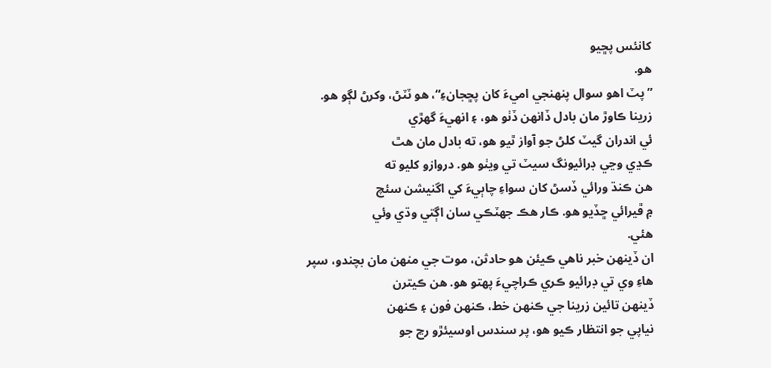کانئس پڇيو
هو.
”پٽ اهو سوال پنهنجي اميءَ کان پڇجانءِ“، هو ٽٽڻ، وکرڻ لڳو هو.
زرينا ڪاوڙ مان بادل ڏانهن ڏٺو هو، ۽ انهيءَ گهڙي
ئي اندران گيٽ کلڻ جو آواز ٿيو هو، ته بادل مان هٿ
ڪڍي وڃي ڊرائيونگ سيٽ تي ويٺو هو. دروازو کليو ته
هن ڪنڌ ورائي ڏسڻ کان سواءِ چاٻيءَ کي اگنيشن سئچ
۾ ڦيرائي ڇڏيو هو. ڪار هڪ جهٽڪي سان اڳتي وڌي وئي
هئي.
ان ڏينهن خبر ناهي ڪيئن هو حادثن، موت جي منهن مان بچندو، سپر
هاءِ وي تي ڊرائيو ڪري ڪراچيءَ پهتو هو. هن ڪيترن
ڏينهن تائين زرينا جي ڪنهن خط، ڪنهن فون ۽ ڪنهن
نياپي جو انتظار ڪيو هو، پر سندس اوسيئڙو رڃ جو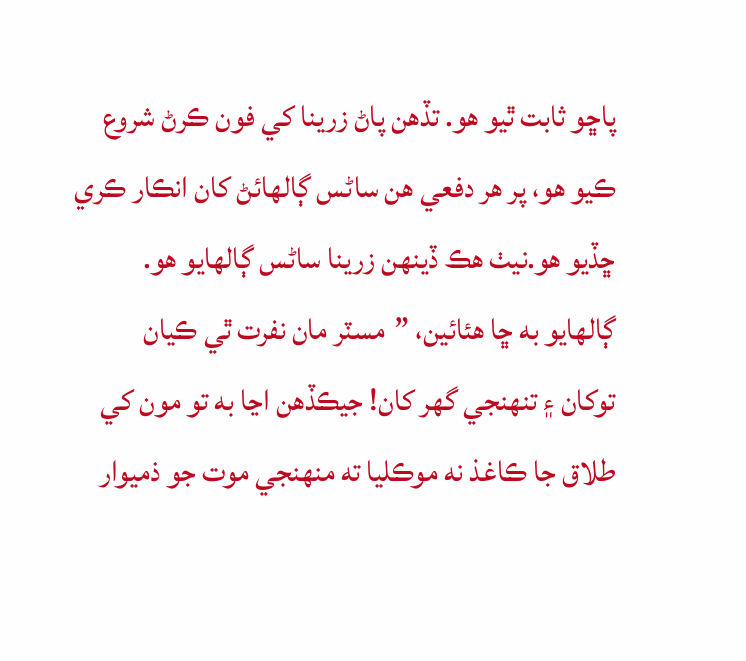پاڇو ثابت ٿيو هو. تڏهن پاڻ زرينا کي فون ڪرڻ شروع
ڪيو هو، پر هر دفعي هن ساڻس ڳالهائڻ کان انڪار ڪري
ڇڏيو هو.نيٺ هڪ ڏينهن زرينا ساڻس ڳالهايو هو.
ڳالهايو به ڇا هئائين، ”مسٽر مان نفرت ٿي ڪيان
توکان ۽ تنهنجي گهر کان! جيڪڏهن اڃا به تو مون کي
طلاق جا ڪاغذ نه موڪليا ته منهنجي موت جو ذميوار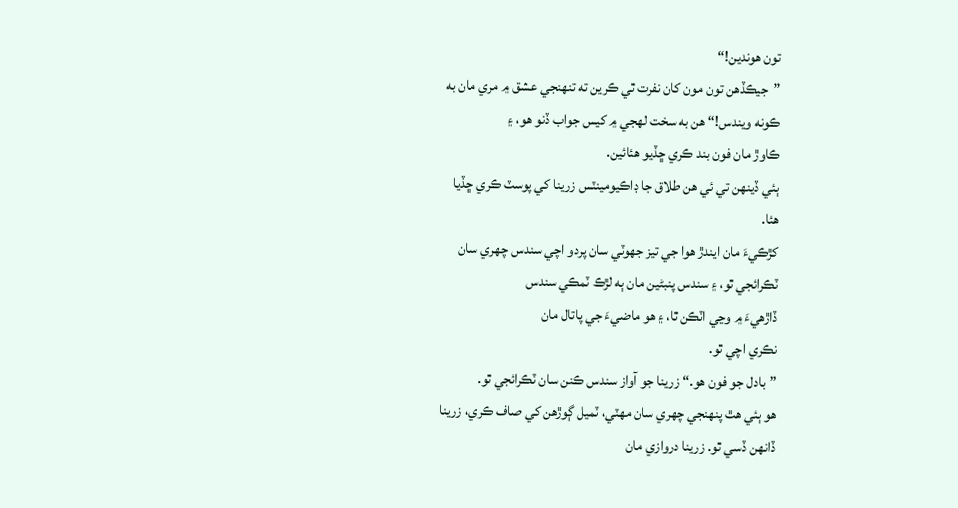تون هوندين!“
”جيڪڏهن تون مون کان نفرت ٿي ڪرين ته تنهنجي عشق ۾ مري مان به
ڪونه ويندس!“ هن به سخت لهجي ۾ کيس جواب ڏنو هو، ۽
ڪاوڙ مان فون بند ڪري ڇڏيو هئائين.
ٻئي ڏينهن تي ئي هن طلاق جا ڊاڪيومينٽس زرينا کي پوسٽ ڪري ڇڏيا
هئا.
کڙڪيءَ مان ايندڙ هوا جي تيز جهوٽي سان پردو اچي سندس چهري سان
ٽڪرائجي ٿو، ۽ سندس پنبڻين مان ٻه لڙڪ ٽمڪي سندس
ڏاڙهيءَ ۾ وڃي اٽڪن ٿا، ۽ هو ماضيءَ جي پاتال مان
نڪري اچي ٿو.
”بادل جو فون هو.“ زرينا جو آواز سندس ڪنن سان ٽڪرائجي ٿو.
هو ٻئي هٿ پنهنجي چهري سان مهٽي، ٽميل ڳوڙهن کي صاف ڪري، زرينا
ڏانهن ڏسي ٿو. زرينا دروازي مان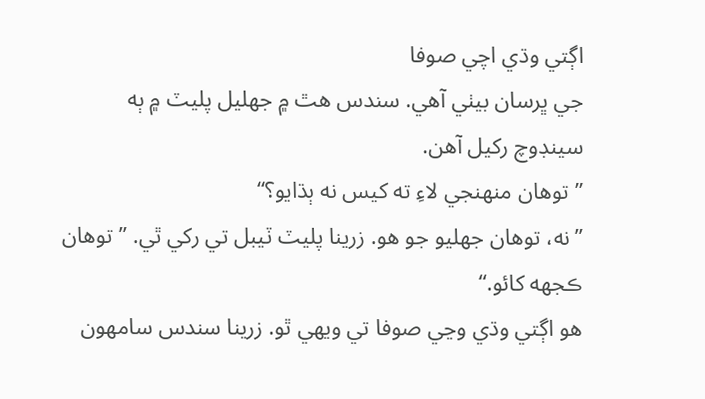اڳتي وڌي اچي صوفا
جي ڀرسان بيٺي آهي. سندس هٿ ۾ جهليل پليٽ ۾ ٻه
سينڊوچ رکيل آهن.
”توهان منهنجي لاءِ ته کيس نه ٻڌايو؟“
”نه، توهان جهليو جو هو. زرينا پليٽ ٽيبل تي رکي ٿي. ”توهان
ڪجهه کائو.“
هو اڳتي وڌي وڃي صوفا تي ويهي ٿو. زرينا سندس سامهون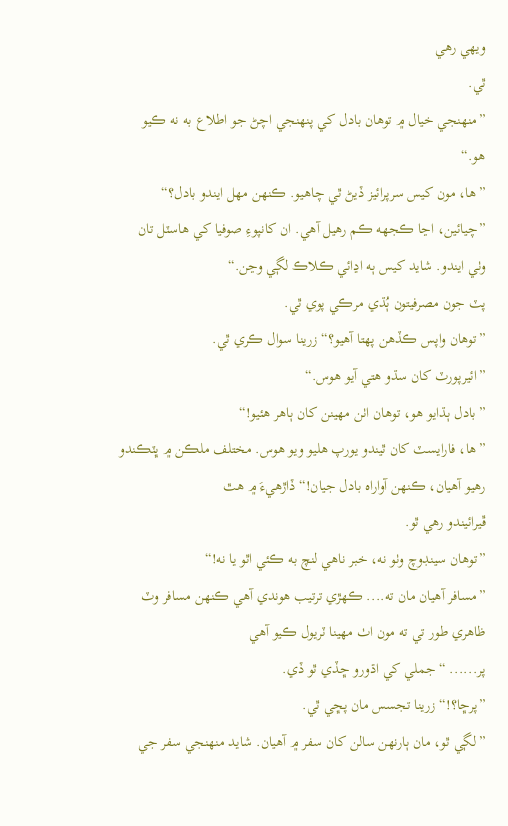ويهي رهي
ٿي.
”منهنجي خيال ۾ توهان بادل کي پنهنجي اچڻ جو اطلاع به نه ڪيو
هو.“
”ها، مون کيس سرپرائيز ڏيڻ ٿي چاهيو. ڪنهن مهل ايندو بادل؟“
”چيائين، اڃا ڪجهه ڪم رهيل آهي. ان کانپوءِ صوفيا کي هاسٽل تان
وٺي ايندو. شايد کيس ٻه اڍائي ڪلاڪ لڳي وڃن.“
پٽ جون مصرفيتون ٻُڌي مرڪي پوي ٿي.
”توهان واپس ڪڏهن پهتا آهيو؟“ زرينا سوال ڪري ٿي.
”ائيرپورٽ کان سڌو هتي آيو هوس.“
”بادل ٻڌايو هو، توهان اٺن مهينن کان ٻاهر هئيو!“
”ها، فارايسٽ کان ٿيندو يورپ هليو ويو هوس. مختلف ملڪن ۾ ڀٽڪندو
رهيو آهيان، ڪنهن آواراه بادل جيان!“ ڏاڙهيءَ ۾ هٿ
ڦيرائيندو رهي ٿو.
”توهان سينڊوچ وٺو نه، خبر ناهي لنچ به ڪئي اٿو يا نه!“
”مسافر آهيان مان ته.... ڪهڙي ترتيب هوندي آهي ڪنهن مسافر وٽ
ظاهري طور تي ته مون اٺ مهينا ٽريول ڪيو آهي
پر...... “ جملي کي اڌورو ڇڏي ٿو ڏي.
”پرڇا؟!“ زرينا تجسس مان پڇي ٿي.
”لڳي ٿو، مان ٻارنهن سالن کان سفر ۾ آهيان. شايد منهنجي سفر جي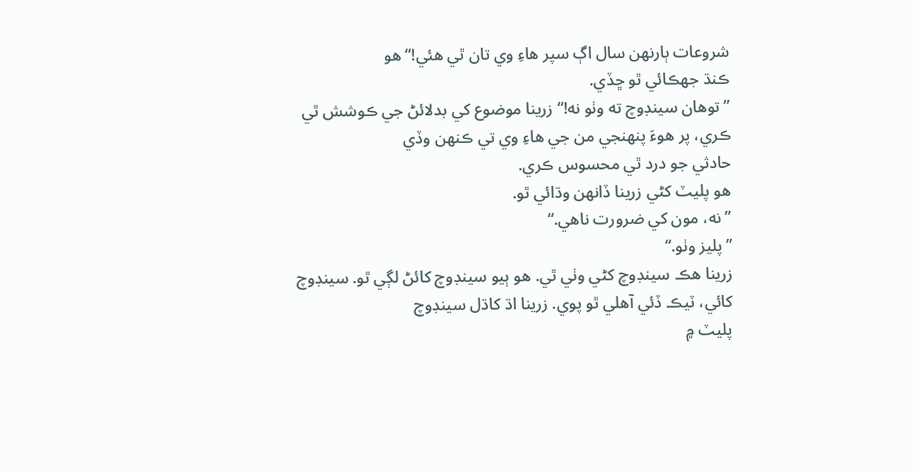شروعات ٻارنهن سال اڳ سپر هاءِ وي تان ٿي هئي!“ هو
ڪنڌ جهڪائي ٿو ڇڏي.
”توهان سينڊوچ ته وٺو نه!“ زرينا موضوع کي بدلائڻ جي ڪوشش ٿي
ڪري، پر هوءَ پنهنجي من جي هاءِ وي تي ڪنهن وڏي
حادثي جو درد ٿي محسوس ڪري.
هو پليٽ کڻي زرينا ڏانهن وڌائي ٿو.
”نه، مون کي ضرورت ناهي.“
”پليز وٺو.“
زرينا هڪ سينڊوچ کڻي وٺي ٿي. هو ٻيو سينڊوچ کائڻ لڳي ٿو. سينڊوچ
کائي، ٽيڪ ڏئي آهلي ٿو پوي. زرينا اڌ کاڌل سينڊوچ
پليٽ ۾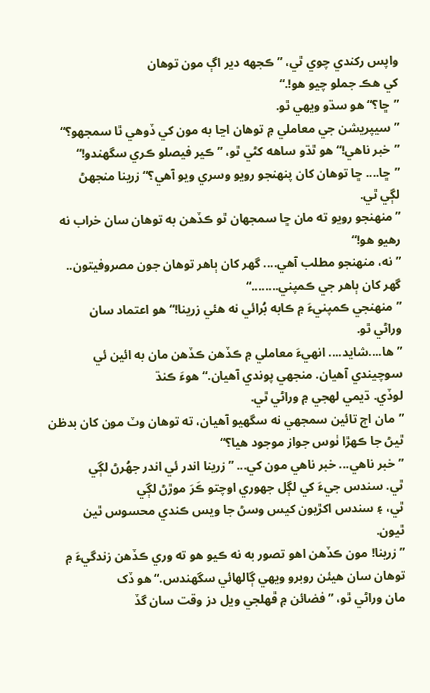واپس رکندي چوي ٿي، ”ڪجهه دير اڳ مون توهان
کي هڪ جملو چيو هو!.“
”ڇا؟“ هو سڌو ويهي ٿو.
”سيپريشن جي معاملي ۾ توهان اڃا به مون کي ڏوهي ٿا سمجهو؟“
”خبر ناهي!“ هو ٿڌو ساهه کڻي ٿو، ”ڪير فيصلو ڪري سگهندو!“
”ڇا.... ڇا توهان کان پنهنجو رويو وسري ويو آهي؟“ زرينا منجهڻ
لڳي ٿي.
”منهنجو رويو ته مان ڇا سمجهان ٿو ڪڏهن به توهان سان خراب نه
رهيو هو!“
”نه، منهنجو مطلب آهي.... گهر کان ٻاهر توهان جون مصروفيتون..
گهر کان ٻاهر جي ڪمپني........“
”منهنجي ڪمپنيءَ ۾ ڪابه بُرائي نه هئي زرينا!“ هو اعتماد سان
وراڻي ٿو.
”ها....شايد.... انهيءَ معاملي ۾ ڪڏهن ڪڏهن مان به ائين ئي
سوچيندي آهيان. منجهي پوندي آهيان.“ هوءَ ڪنڌ
لوڏي. ڌيمي لهجي ۾ وراڻي ٿي.
”مان اڄ تائين سمجهي نه سگهيو آهيان، ته توهان وٽ مون کان بدظن
ٿيڻ جا ڪهڙا ٺوس جواز موجود هيا؟“
”خبر ناهي... خبر ناهي مون کي... ”زرينا اندر ئي اندر جهُرڻ لڳي
ٿي. سندس جيءَ کي لڳل جهوري اوچتو ڪَرَ موڙڻ لڳي
ٿي، ۽ سندس اکڙيون کيس وسڻ جا ويس ڪندي محسوس ٿين
ٿيون.
”زرينا! مون ڪڏهن اهو تصور به نه ڪيو هو ته وري ڪڏهن زندگيءَ ۾
توهان سان هيئن روبرو ويهي ڳالهائي سگهندس.“ هو ڏک
مان وراڻي ٿو، ”فضائن ۾ ڦهلجي ويل دز وقت سان گڏ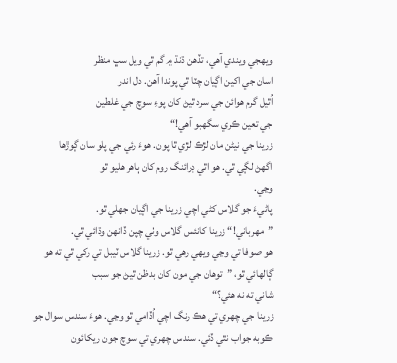ويهجي ويندي آهي، تڏهن ڌنڌ ۾ گم ٿي ويل سڀ منظر
اسان جي اکين اڳيان چٽا ٿي پوندا آهن. دل اندر
اُٿيل گرم هوائن جي سرد ٿيڻ کان پوءِ سوچ جي غلطين
جي تعين ڪري سگهبو آهي!“
زرينا جي نيڻن مان لڙڪ لڙي ٿا پون. هوءَ رئي جي پلو سان ڳوڙها
اگهڻ لڳي ٿي. هو اٿي ڊرائنگ روم کان ٻاهر هليو ٿو
وڃي.
پاڻيءَ جو گلاس کڻي اچي زرينا جي اڳيان جهلي ٿو.
”مهرباني!“ زرينا کانئس گلاس وٺي چپن ڏانهن وڌائي ٿي.
هو صوفا تي وڃي ويهي رهي ٿو. زرينا گلاس ٽيبل تي رکي ٿي ته هو
ڳالهائي ٿو، ”توهان جي مون کان بدظن ٿيڻ جو سبب
شاني ته نه هئي؟“
زرينا جي چهري تي هڪ رنگ اچي اُڏامي ٿو وڃي. هوءَ سندس سوال جو
ڪوبه جواب نٿي ڏئي. سندس چهري تي سوچ جون ريکائون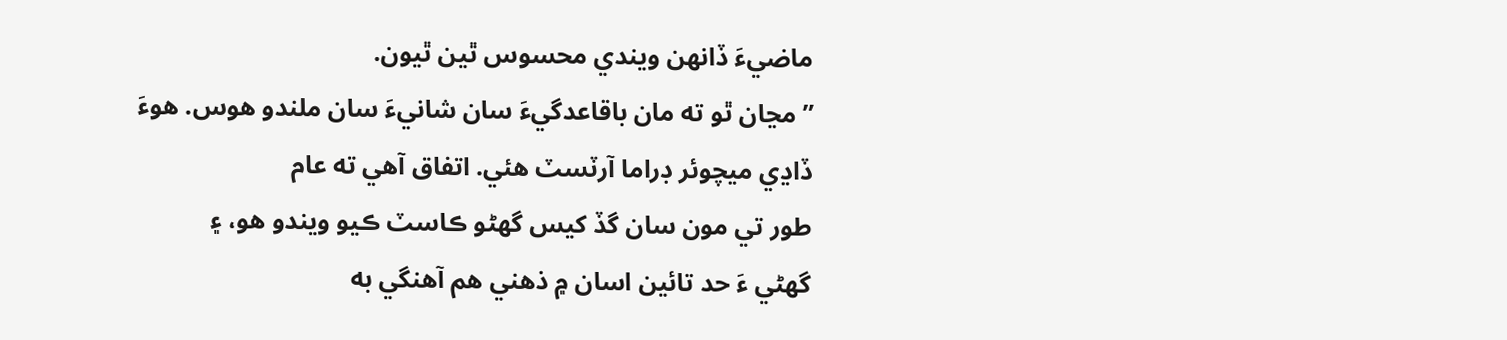ماضيءَ ڏانهن ويندي محسوس ٿين ٿيون.
”مڃان ٿو ته مان باقاعدگيءَ سان شانيءَ سان ملندو هوس. هوءَ
ڏاڍي ميچوئر ڊراما آرٽسٽ هئي. اتفاق آهي ته عام
طور تي مون سان گڏ کيس گهڻو ڪاسٽ ڪيو ويندو هو، ۽
گهڻي ءَ حد تائين اسان ۾ ذهني هم آهنگي به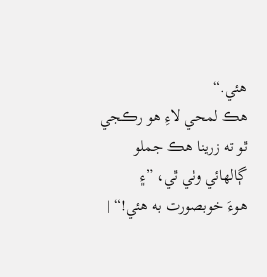هئي.“
هڪ لمحي لاءِ هو رڪجي ٿو ته زرينا هڪ جملو ڳالهائي وٺي ٿي، ”۽
هوءَ خوبصورت به هئي!“ |